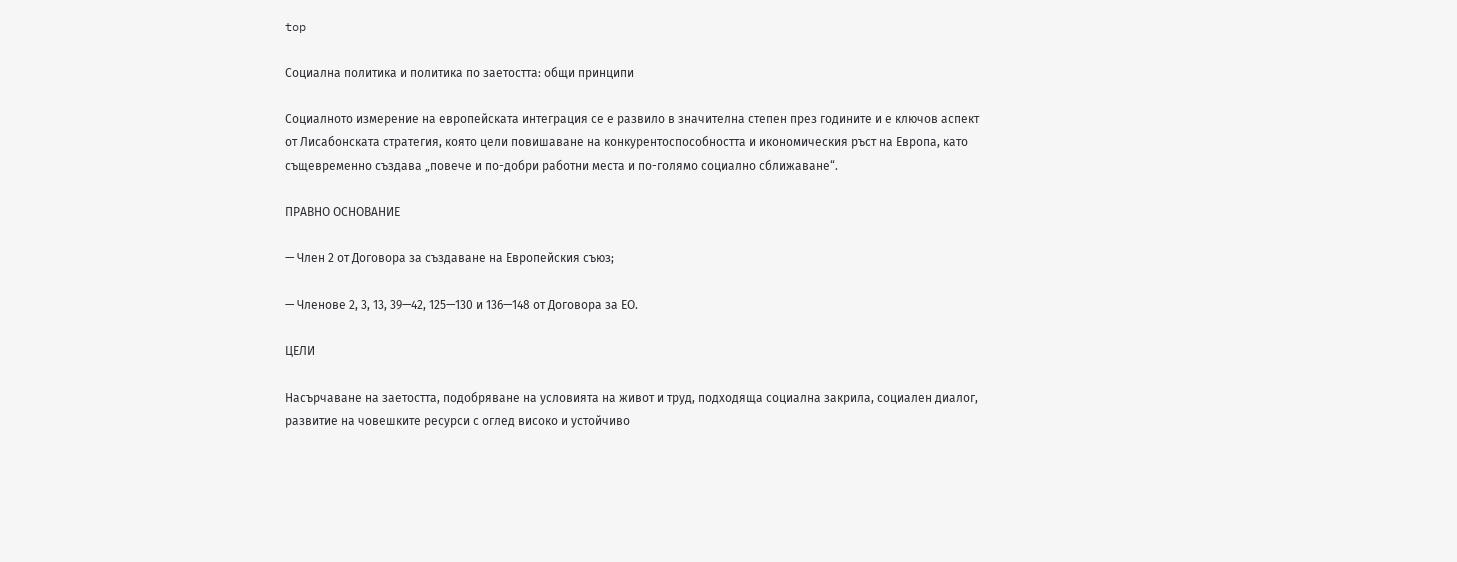top

Социална политика и политика по заетостта: общи принципи

Социалното измерение на европейската интеграция се е развило в значителна степен през годините и е ключов аспект от Лисабонската стратегия, която цели повишаване на конкурентоспособността и икономическия ръст на Европа, като същевременно създава „повече и по-добри работни места и по-голямо социално сближаване“.

ПРАВНО ОСНОВАНИЕ

— Член 2 от Договора за създаване на Европейския съюз;

— Членове 2, 3, 13, 39—42, 125—130 и 136—148 от Договора за ЕО.

ЦЕЛИ

Насърчаване на заетостта, подобряване на условията на живот и труд, подходяща социална закрила, социален диалог, развитие на човешките ресурси с оглед високо и устойчиво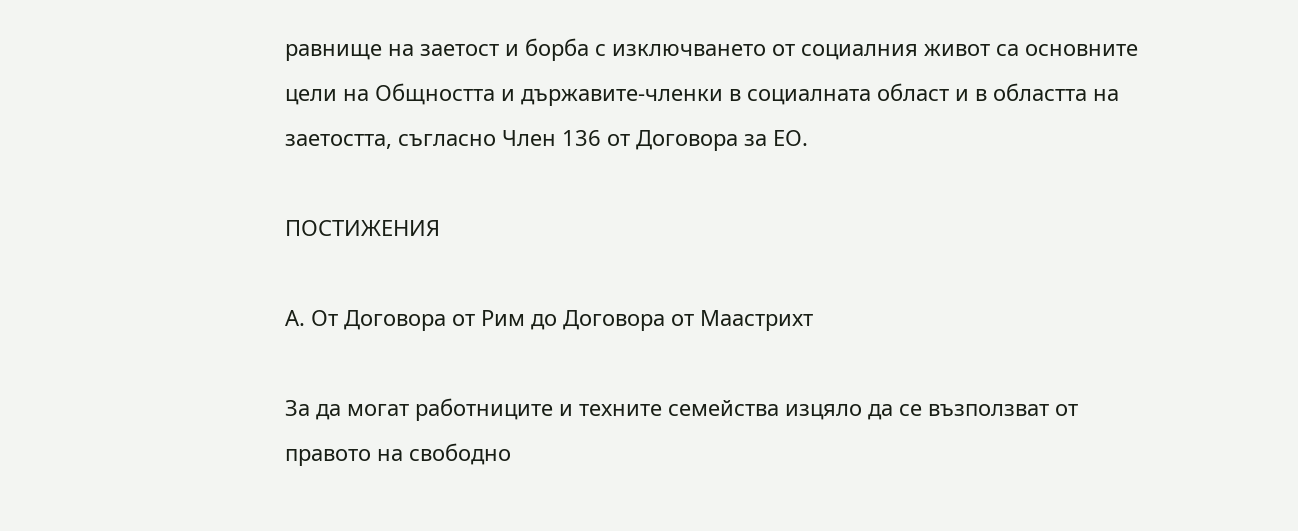равнище на заетост и борба с изключването от социалния живот са основните цели на Общността и държавите-членки в социалната област и в областта на заетостта, съгласно Член 136 от Договора за ЕО.

ПОСТИЖЕНИЯ

А. От Договора от Рим до Договора от Маастрихт

За да могат работниците и техните семейства изцяло да се възползват от правото на свободно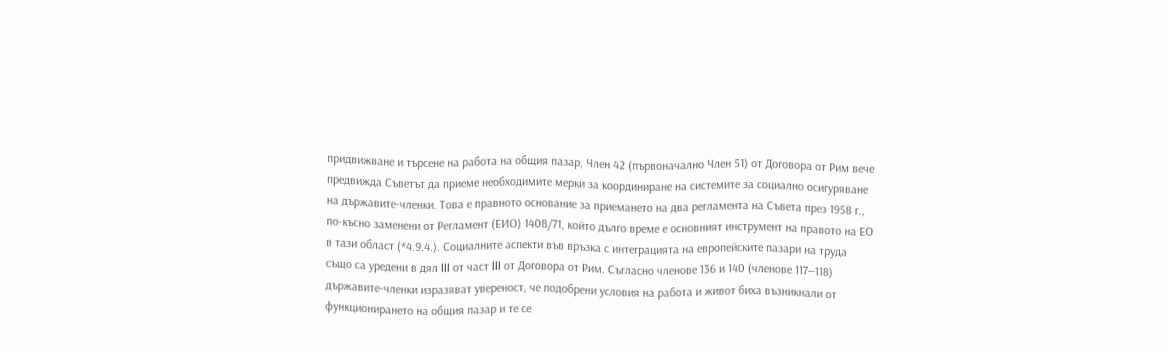придвижване и търсене на работа на общия пазар, Член 42 (първоначално Член 51) от Договора от Рим вече предвижда Съветът да приеме необходимите мерки за координиране на системите за социално осигуряване на държавите-членки. Това е правното основание за приемането на два регламента на Съвета през 1958 г., по-късно заменени от Регламент (ЕИО) 1408/71, който дълго време е основният инструмент на правото на ЕО в тази област (*4.9.4.). Социалните аспекти във връзка с интеграцията на европейските пазари на труда също са уредени в дял III от част III от Договора от Рим. Съгласно членове 136 и 140 (членове 117—118) държавите-членки изразяват увереност, че подобрени условия на работа и живот биха възникнали от функционирането на общия пазар и те се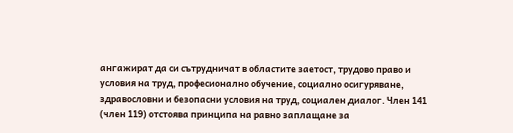ангажират да си сътрудничат в областите заетост, трудово право и условия на труд, професионално обучение, социално осигуряване, здравословни и безопасни условия на труд, социален диалог. Член 141 (член 119) отстоява принципа на равно заплащане за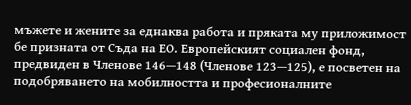мъжете и жените за еднаква работа и пряката му приложимост бе призната от Съда на ЕО. Европейският социален фонд, предвиден в Членове 146—148 (Членове 123—125), е посветен на подобряването на мобилността и професионалните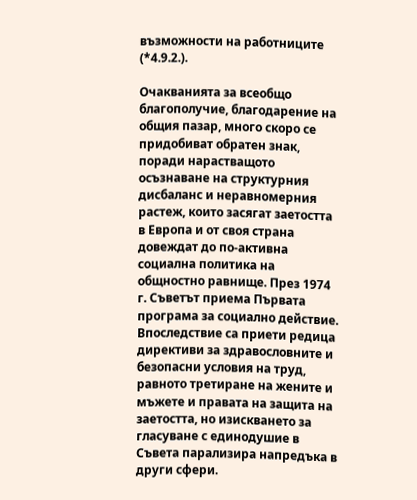възможности на работниците (*4.9.2.).

Очакванията за всеобщо благополучие, благодарение на общия пазар, много скоро се придобиват обратен знак, поради нарастващото осъзнаване на структурния дисбаланс и неравномерния растеж, които засягат заетостта в Европа и от своя страна довеждат до по-активна социална политика на общностно равнище. През 1974 г. Съветът приема Първата програма за социално действие. Впоследствие са приети редица директиви за здравословните и безопасни условия на труд, равното третиране на жените и мъжете и правата на защита на заетостта, но изискването за гласуване с единодушие в Съвета парализира напредъка в други сфери.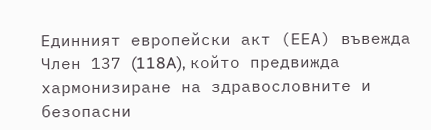Единният европейски акт (ЕЕА) въвежда Член 137 (118A), който предвижда хармонизиране на здравословните и безопасни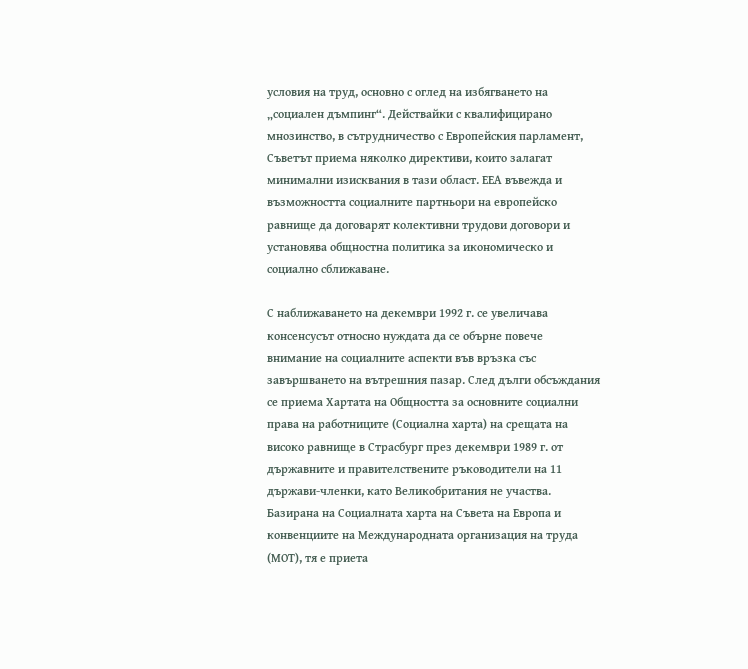условия на труд, основно с оглед на избягването на „социален дъмпинг“. Действайки с квалифицирано мнозинство, в сътрудничество с Европейския парламент, Съветът приема няколко директиви, които залагат минимални изисквания в тази област. ЕЕА въвежда и възможността социалните партньори на европейско равнище да договарят колективни трудови договори и установява общностна политика за икономическо и социално сближаване.

С наближаването на декември 1992 г. се увеличава консенсусът относно нуждата да се обърне повече внимание на социалните аспекти във връзка със завършването на вътрешния пазар. След дълги обсъждания се приема Хартата на Общността за основните социални права на работниците (Социална харта) на срещата на високо равнище в Страсбург през декември 1989 г. от държавните и правителствените ръководители на 11 държави-членки, като Великобритания не участва. Базирана на Социалната харта на Съвета на Европа и конвенциите на Международната организация на труда (МОТ), тя е приета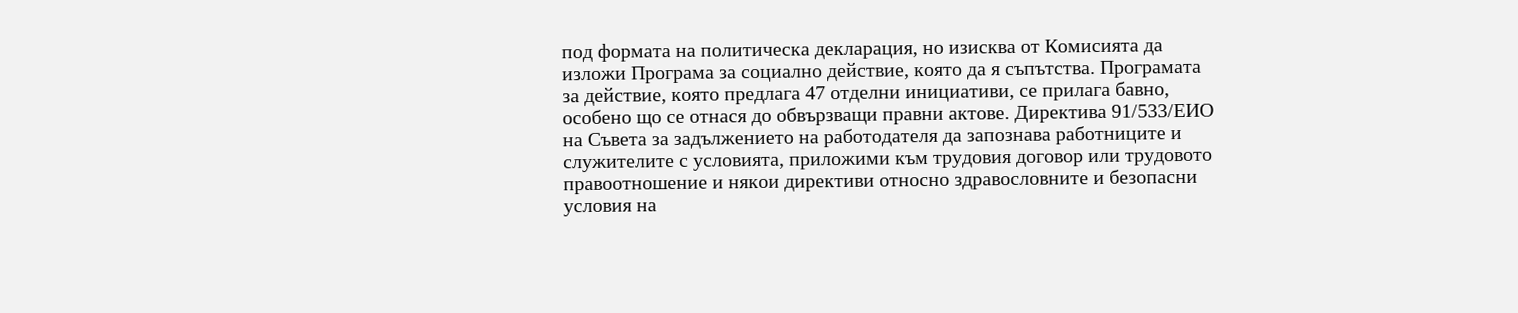под формата на политическа декларация, но изисква от Комисията да изложи Програма за социално действие, която да я съпътства. Програмата за действие, която предлага 47 отделни инициативи, се прилага бавно, особено що се отнася до обвързващи правни актове. Директива 91/533/ЕИО на Съвета за задължението на работодателя да запознава работниците и служителите с условията, приложими към трудовия договор или трудовото правоотношение и някои директиви относно здравословните и безопасни условия на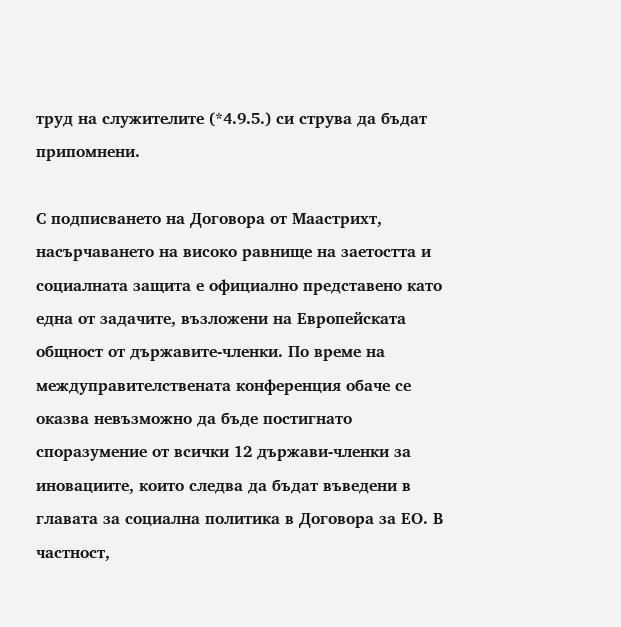труд на служителите (*4.9.5.) си струва да бъдат припомнени.

С подписването на Договора от Маастрихт, насърчаването на високо равнище на заетостта и социалната защита е официално представено като една от задачите, възложени на Европейската общност от държавите-членки. По време на междуправителствената конференция обаче се оказва невъзможно да бъде постигнато споразумение от всички 12 държави-членки за иновациите, които следва да бъдат въведени в главата за социална политика в Договора за ЕО. В частност,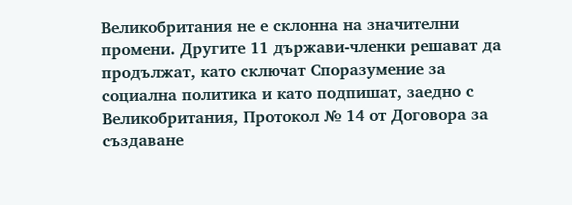Великобритания не е склонна на значителни промени. Другите 11 държави-членки решават да продължат, като сключат Споразумение за социална политика и като подпишат, заедно с Великобритания, Протокол № 14 от Договора за създаване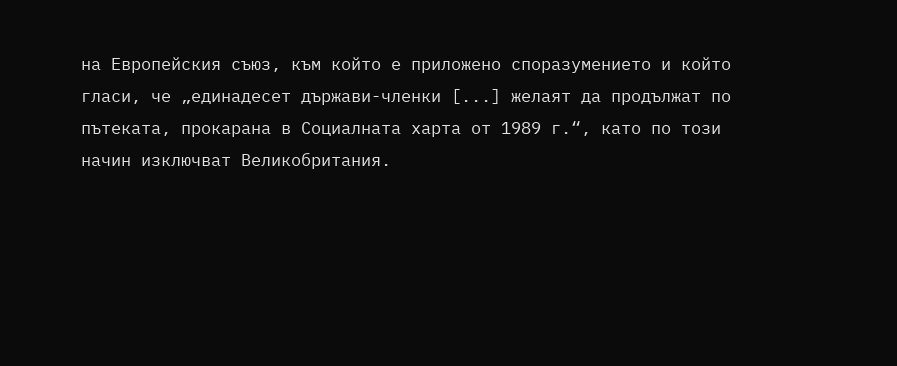на Европейския съюз, към който е приложено споразумението и който гласи, че „единадесет държави-членки [...] желаят да продължат по пътеката, прокарана в Социалната харта от 1989 г.“, като по този начин изключват Великобритания.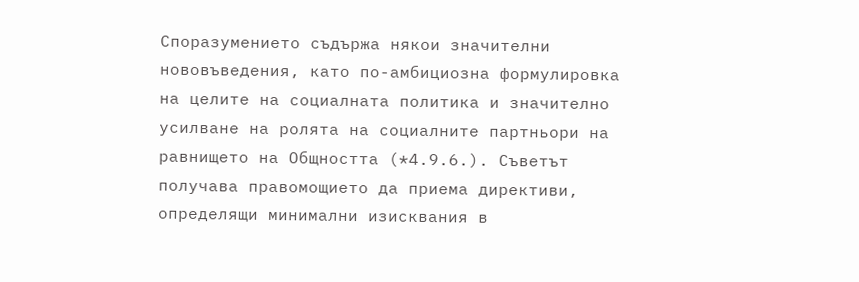Споразумението съдържа някои значителни нововъведения, като по-амбициозна формулировка на целите на социалната политика и значително усилване на ролята на социалните партньори на равнището на Общността (*4.9.6.). Съветът получава правомощието да приема директиви, определящи минимални изисквания в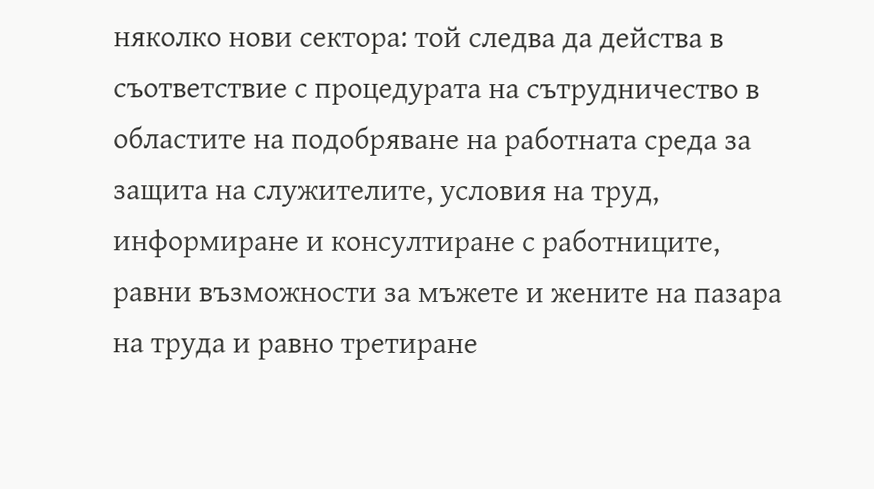няколко нови сектора: той следва да действа в съответствие с процедурата на сътрудничество в областите на подобряване на работната среда за защита на служителите, условия на труд, информиране и консултиране с работниците, равни възможности за мъжете и жените на пазара на труда и равно третиране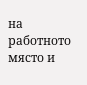на работното място и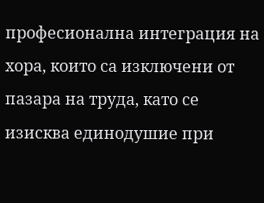професионална интеграция на хора, които са изключени от пазара на труда, като се изисква единодушие при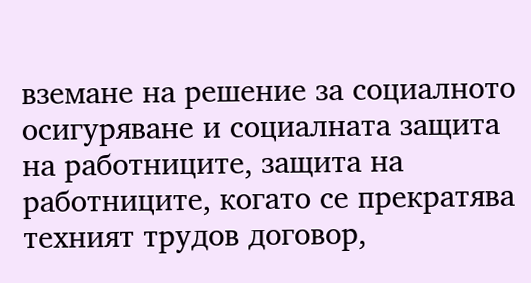вземане на решение за социалното осигуряване и социалната защита на работниците, защита на работниците, когато се прекратява техният трудов договор,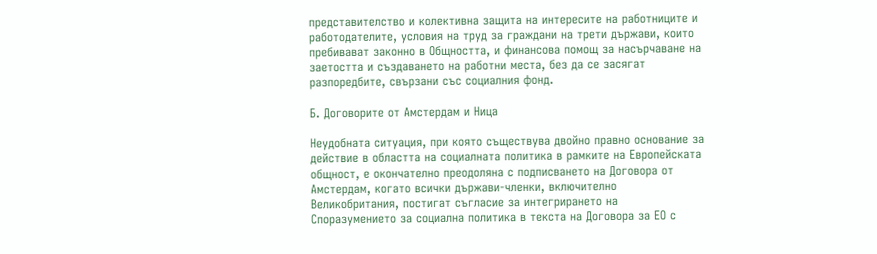представителство и колективна защита на интересите на работниците и работодателите, условия на труд за граждани на трети държави, които пребивават законно в Общността, и финансова помощ за насърчаване на заетостта и създаването на работни места, без да се засягат разпоредбите, свързани със социалния фонд.

Б. Договорите от Амстердам и Ница

Неудобната ситуация, при която съществува двойно правно основание за действие в областта на социалната политика в рамките на Европейската общност, е окончателно преодоляна с подписването на Договора от Амстердам, когато всички държави-членки, включително Великобритания, постигат съгласие за интегрирането на Споразумението за социална политика в текста на Договора за ЕО с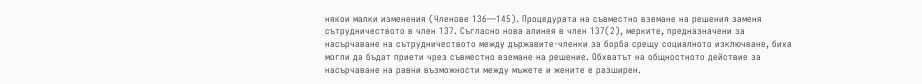някои малки изменения (Членове 136—145). Процедурата на съвместно вземане на решения заменя сътрудничеството в член 137. Съгласно нова алинея в член 137(2), мерките, предназначени за насърчаване на сътрудничеството между държавите-членки за борба срещу социалното изключване, биха могли да бъдат приети чрез съвместно вземане на решение. Обхватът на общностното действие за насърчаване на равни възможности между мъжете и жените е разширен.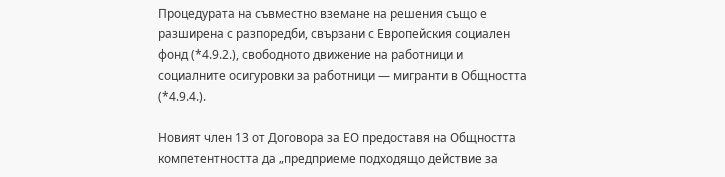Процедурата на съвместно вземане на решения също е разширена с разпоредби, свързани с Европейския социален фонд (*4.9.2.), свободното движение на работници и социалните осигуровки за работници — мигранти в Общността (*4.9.4.).

Новият член 13 от Договора за ЕО предоставя на Общността компетентността да „предприеме подходящо действие за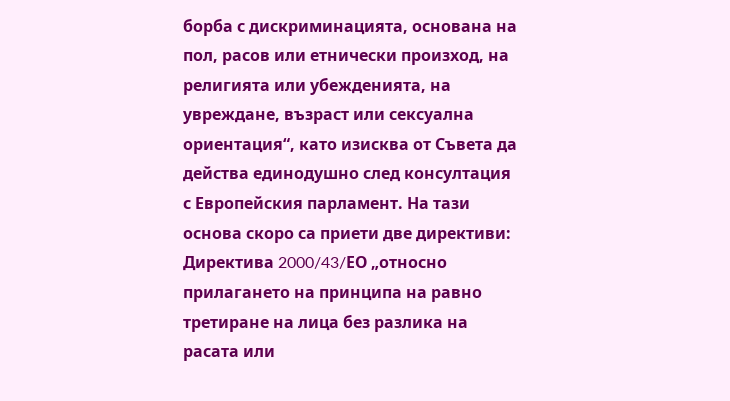борба с дискриминацията, основана на пол, расов или етнически произход, на религията или убежденията, на увреждане, възраст или сексуална ориентация“, като изисква от Съвета да действа единодушно след консултация с Европейския парламент. На тази основа скоро са приети две директиви: Директива 2000/43/EО „относно прилагането на принципа на равно третиране на лица без разлика на расата или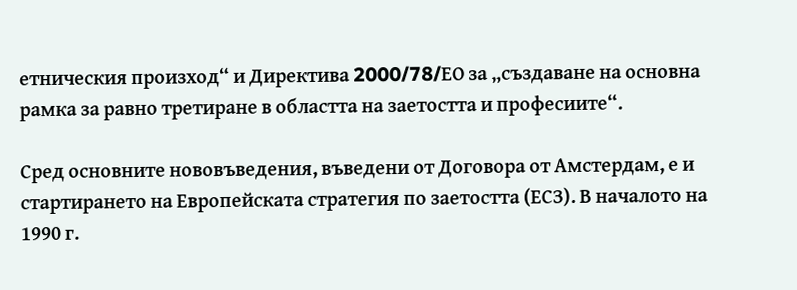етническия произход“ и Директива 2000/78/EО за „създаване на основна рамка за равно третиране в областта на заетостта и професиите“.

Сред основните нововъведения, въведени от Договора от Амстердам, е и стартирането на Европейската стратегия по заетостта (ЕСЗ). В началото на 1990 г.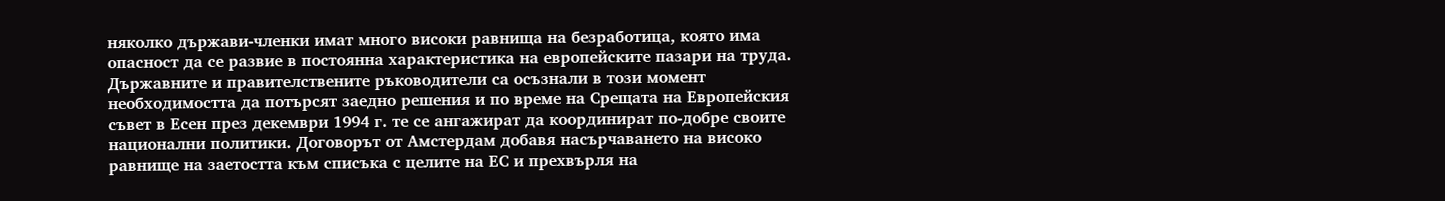няколко държави-членки имат много високи равнища на безработица, която има опасност да се развие в постоянна характеристика на европейските пазари на труда. Държавните и правителствените ръководители са осъзнали в този момент необходимостта да потърсят заедно решения и по време на Срещата на Европейския съвет в Есен през декември 1994 г. те се ангажират да координират по-добре своите национални политики. Договорът от Амстердам добавя насърчаването на високо равнище на заетостта към списъка с целите на ЕС и прехвърля на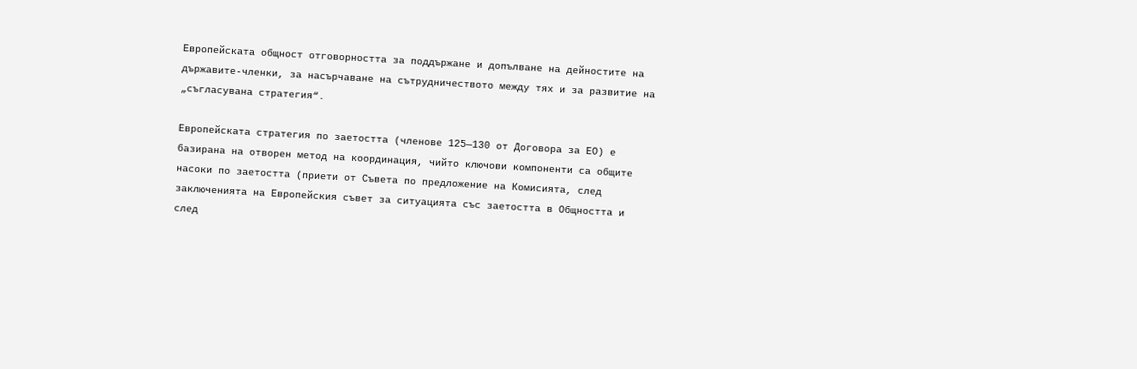Европейската общност отговорността за поддържане и допълване на дейностите на държавите-членки, за насърчаване на сътрудничеството между тях и за развитие на „съгласувана стратегия“.

Европейската стратегия по заетостта (членове 125—130 от Договора за ЕО) е базирана на отворен метод на координация, чийто ключови компоненти са общите насоки по заетостта (приети от Съвета по предложение на Комисията, след заключенията на Европейския съвет за ситуацията със заетостта в Общността и след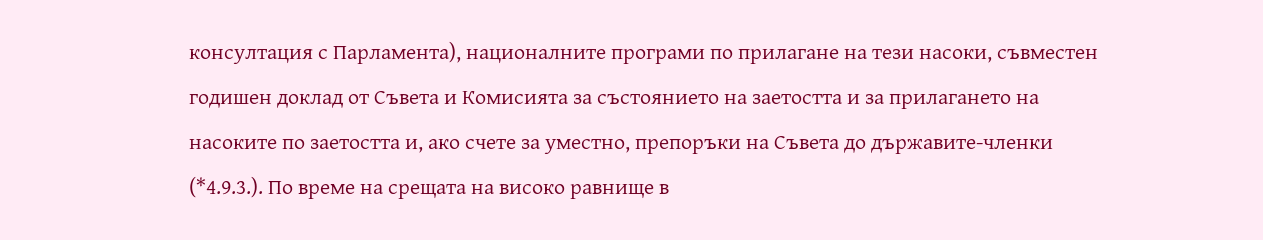консултация с Парламента), националните програми по прилагане на тези насоки, съвместен годишен доклад от Съвета и Комисията за състоянието на заетостта и за прилагането на насоките по заетостта и, ако счете за уместно, препоръки на Съвета до държавите-членки (*4.9.3.). По време на срещата на високо равнище в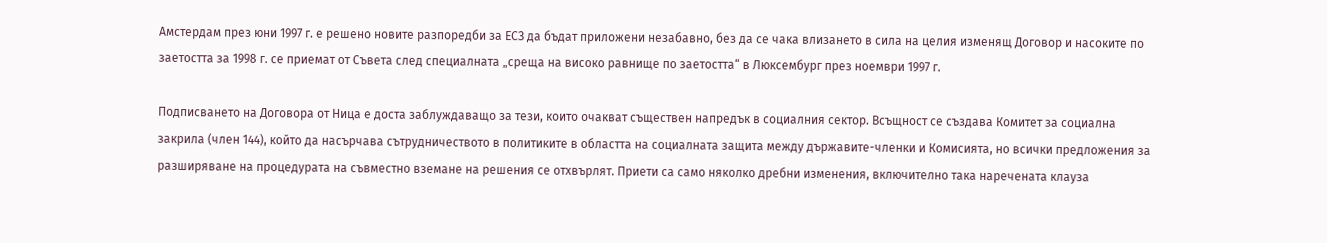Амстердам през юни 1997 г. е решено новите разпоредби за ЕСЗ да бъдат приложени незабавно, без да се чака влизането в сила на целия изменящ Договор и насоките по заетостта за 1998 г. се приемат от Съвета след специалната „среща на високо равнище по заетостта“ в Люксембург през ноември 1997 г.

Подписването на Договора от Ница е доста заблуждаващо за тези, които очакват съществен напредък в социалния сектор. Всъщност се създава Комитет за социална закрила (член 144), който да насърчава сътрудничеството в политиките в областта на социалната защита между държавите-членки и Комисията, но всички предложения за разширяване на процедурата на съвместно вземане на решения се отхвърлят. Приети са само няколко дребни изменения, включително така наречената клауза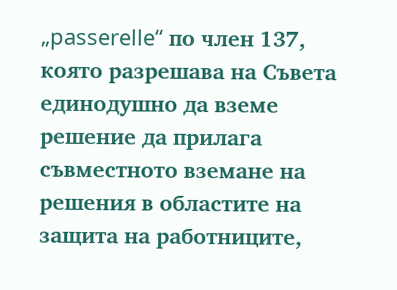„passerelle“ по член 137, която разрешава на Съвета единодушно да вземе решение да прилага съвместното вземане на решения в областите на защита на работниците,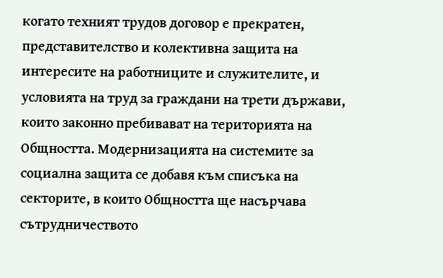когато техният трудов договор е прекратен, представителство и колективна защита на интересите на работниците и служителите, и условията на труд за граждани на трети държави, които законно пребивават на територията на Общността. Модернизацията на системите за социална защита се добавя към списъка на секторите, в които Общността ще насърчава сътрудничеството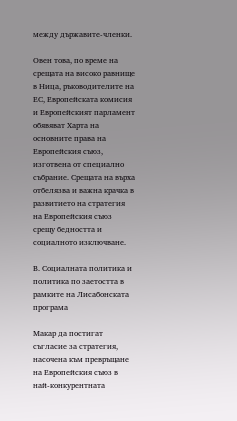между държавите-членки.

Овен това, по време на срещата на високо равнище в Ница, ръководителите на ЕС, Европейската комисия и Европейският парламент обявяват Харта на основните права на Европейския съюз, изготвена от специално събрание. Срещата на върха отбелязва и важна крачка в развитието на стратегия на Европейския съюз срещу бедността и социалното изключване.

В. Социалната политика и политика по заетостта в рамките на Лисабонската програма

Макар да постигат съгласие за стратегия, насочена към превръщане на Европейския съюз в най-конкурентната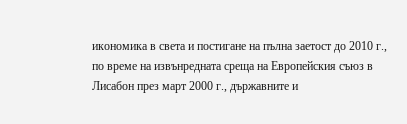икономика в света и постигане на пълна заетост до 2010 г., по време на извънредната среща на Европейския съюз в Лисабон през март 2000 г., държавните и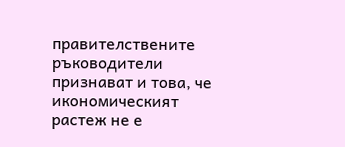правителствените ръководители признават и това, че икономическият растеж не е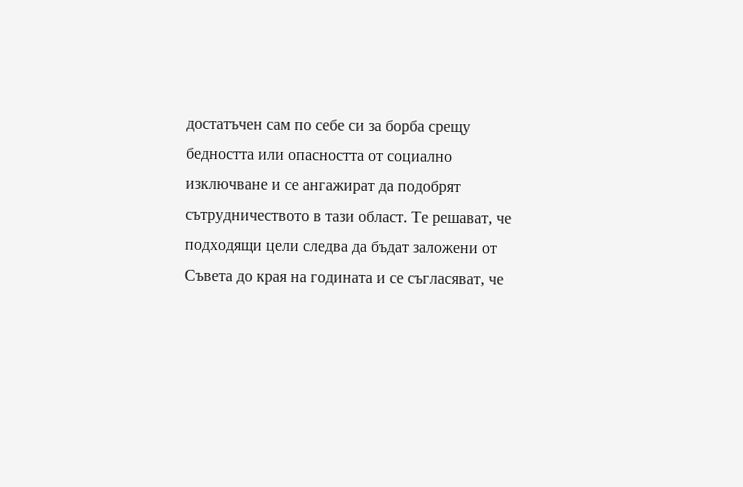достатъчен сам по себе си за борба срещу бедността или опасността от социално изключване и се ангажират да подобрят сътрудничеството в тази област. Те решават, че подходящи цели следва да бъдат заложени от Съвета до края на годината и се съгласяват, че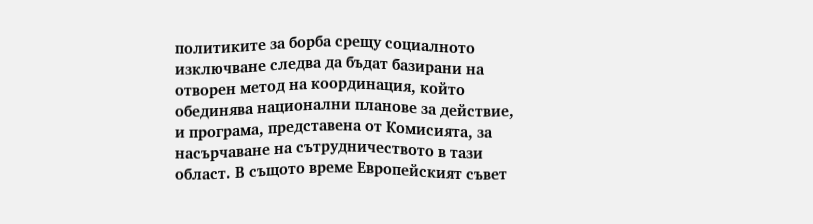политиките за борба срещу социалното изключване следва да бъдат базирани на отворен метод на координация, който обединява национални планове за действие, и програма, представена от Комисията, за насърчаване на сътрудничеството в тази област. В същото време Европейският съвет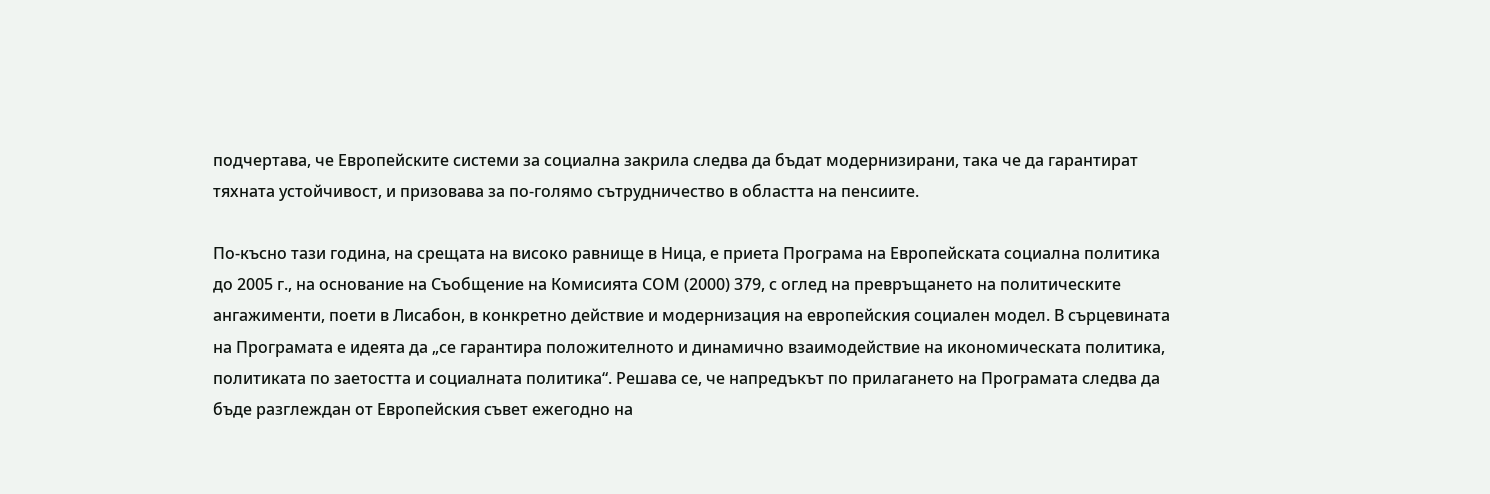подчертава, че Европейските системи за социална закрила следва да бъдат модернизирани, така че да гарантират тяхната устойчивост, и призовава за по-голямо сътрудничество в областта на пенсиите.

По-късно тази година, на срещата на високо равнище в Ница, е приета Програма на Европейската социална политика до 2005 г., на основание на Съобщение на Комисията СOM (2000) 379, с оглед на превръщането на политическите ангажименти, поети в Лисабон, в конкретно действие и модернизация на европейския социален модел. В сърцевината на Програмата е идеята да „се гарантира положителното и динамично взаимодействие на икономическата политика, политиката по заетостта и социалната политика“. Решава се, че напредъкът по прилагането на Програмата следва да бъде разглеждан от Европейския съвет ежегодно на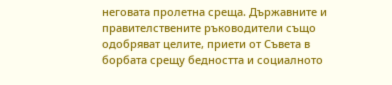неговата пролетна среща. Държавните и правителствените ръководители също одобряват целите, приети от Съвета в борбата срещу бедността и социалното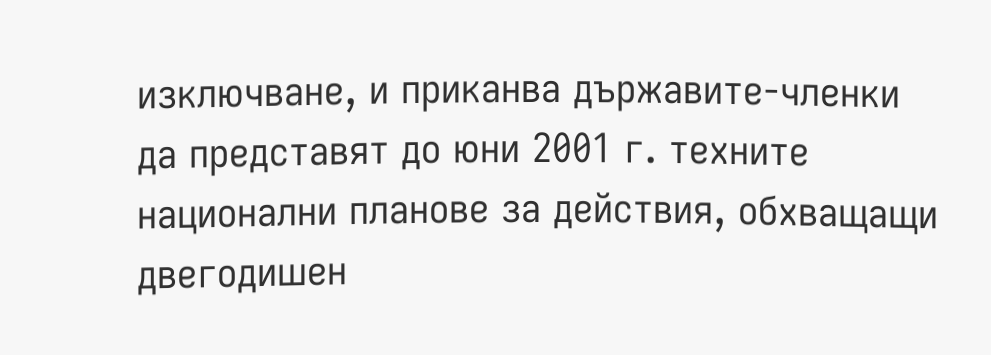изключване, и приканва държавите-членки да представят до юни 2001 г. техните национални планове за действия, обхващащи двегодишен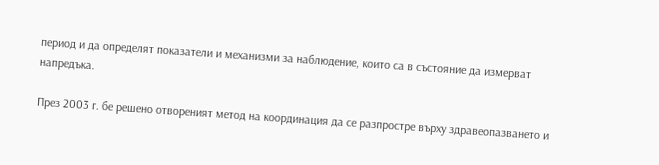период и да определят показатели и механизми за наблюдение, които са в състояние да измерват напредъка.

През 2003 г. бе решено отвореният метод на координация да се разпростре върху здравеопазването и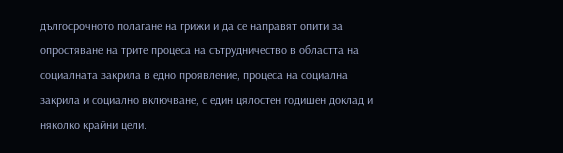дългосрочното полагане на грижи и да се направят опити за опростяване на трите процеса на сътрудничество в областта на социалната закрила в едно проявление, процеса на социална закрила и социално включване, с един цялостен годишен доклад и няколко крайни цели.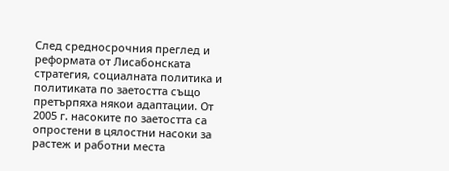След средносрочния преглед и реформата от Лисабонската стратегия, социалната политика и политиката по заетостта също претърпяха някои адаптации. От 2005 г. насоките по заетостта са опростени в цялостни насоки за растеж и работни места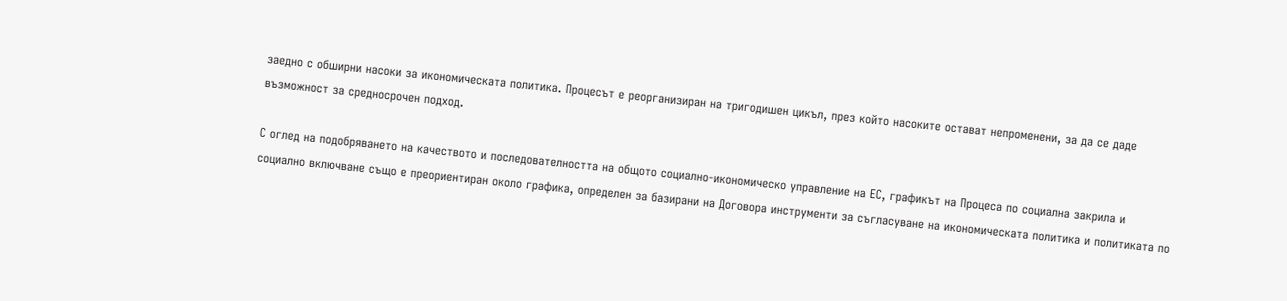заедно с обширни насоки за икономическата политика. Процесът е реорганизиран на тригодишен цикъл, през който насоките остават непроменени, за да се даде възможност за средносрочен подход.

С оглед на подобряването на качеството и последователността на общото социално-икономическо управление на ЕС, графикът на Процеса по социална закрила и социално включване също е преориентиран около графика, определен за базирани на Договора инструменти за съгласуване на икономическата политика и политиката по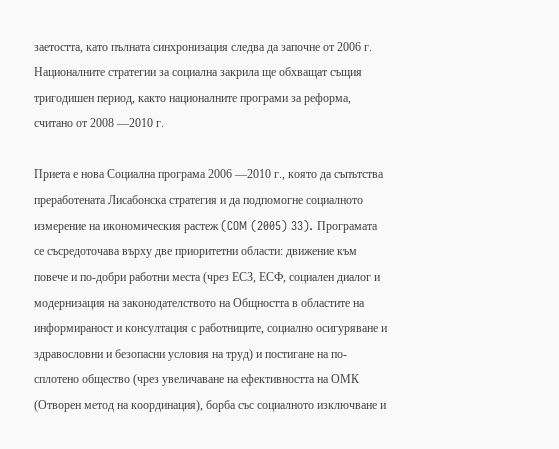заетостта, като пълната синхронизация следва да започне от 2006 г. Националните стратегии за социална закрила ще обхващат същия тригодишен период, както националните програми за реформа, считано от 2008 —2010 г.

Приета е нова Социална програма 2006 —2010 г., която да съпътства преработената Лисабонска стратегия и да подпомогне социалното измерение на икономическия растеж (COM (2005) 33). Програмата се съсредоточава върху две приоритетни области: движение към повече и по-добри работни места (чрез ЕСЗ, ЕСФ, социален диалог и модернизация на законодателството на Общността в областите на информираност и консултация с работниците, социално осигуряване и здравословни и безопасни условия на труд) и постигане на по-сплотено общество (чрез увеличаване на ефективността на ОМК (Отворен метод на координация), борба със социалното изключване и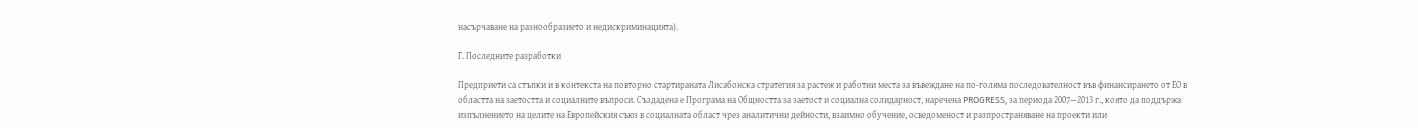насърчаване на разнообразието и недискриминацията).

Г. Последните разработки

Предприети са стъпки и в контекста на повторно стартираната Лисабонска стратегия за растеж и работни места за въвеждане на по-голяма последователност във финансирането от ЕО в областта на заетостта и социалните въпроси. Създадена е Програма на Общността за заетост и социална солидарност, наречена PROGRESS, за периода 2007—2013 г., която да поддържа изпълнението на целите на Европейския съюз в социалната област чрез аналитични дейности, взаимно обучение, осведоменост и разпространяване на проекти или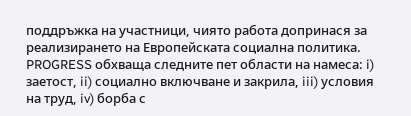поддръжка на участници, чиято работа допринася за реализирането на Европейската социална политика. PROGRESS обхваща следните пет области на намеса: i) заетост, ii) социално включване и закрила, iii) условия на труд, iv) борба с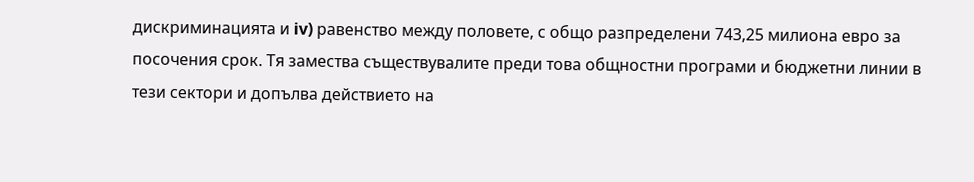дискриминацията и iv) равенство между половете, с общо разпределени 743,25 милиона евро за посочения срок. Тя замества съществувалите преди това общностни програми и бюджетни линии в тези сектори и допълва действието на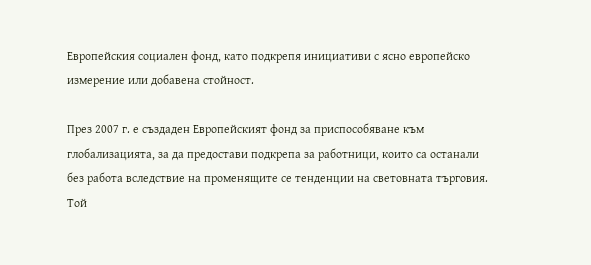Европейския социален фонд, като подкрепя инициативи с ясно европейско измерение или добавена стойност.

През 2007 г. е създаден Европейският фонд за приспособяване към глобализацията, за да предостави подкрепа за работници, които са останали без работа вследствие на променящите се тенденции на световната търговия. Той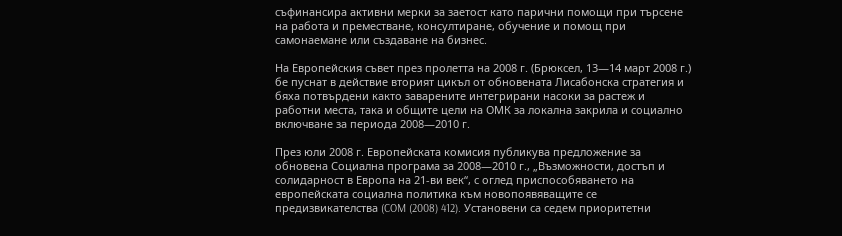съфинансира активни мерки за заетост като парични помощи при търсене на работа и преместване, консултиране, обучение и помощ при самонаемане или създаване на бизнес.

На Европейския съвет през пролетта на 2008 г. (Брюксел, 13—14 март 2008 г.) бе пуснат в действие вторият цикъл от обновената Лисабонска стратегия и бяха потвърдени както заварените интегрирани насоки за растеж и работни места, така и общите цели на ОМК за локална закрила и социално включване за периода 2008—2010 г.

През юли 2008 г. Европейската комисия публикува предложение за обновена Социална програма за 2008—2010 г., „Възможности, достъп и солидарност в Европа на 21-ви век“, с оглед приспособяването на европейската социална политика към новопоявяващите се предизвикателства (COM (2008) 412). Установени са седем приоритетни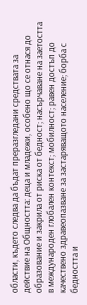области, където следва да бъдат преразгледани средствата за действие на Общността: деца и младежи, особено що се отнася до образование и закрила от риска от бедност; насърчаване на заетостта в международен глобален контекст; мобилност; равен достъп до качествено здравеопазване за застаряващото население; борба с бедността и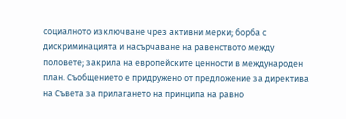социалното изключване чрез активни мерки; борба с дискриминацията и насърчаване на равенството между половете; закрила на европейските ценности в международен план. Съобщението е придружено от предложение за директива на Съвета за прилагането на принципа на равно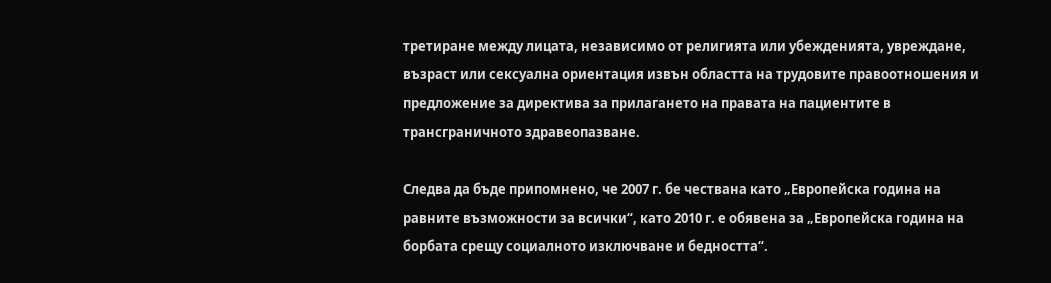третиране между лицата, независимо от религията или убежденията, увреждане, възраст или сексуална ориентация извън областта на трудовите правоотношения и предложение за директива за прилагането на правата на пациентите в трансграничното здравеопазване.

Следва да бъде припомнено, че 2007 г. бе чествана като „Европейска година на равните възможности за всички“, като 2010 г. е обявена за „Европейска година на борбата срещу социалното изключване и бедността“.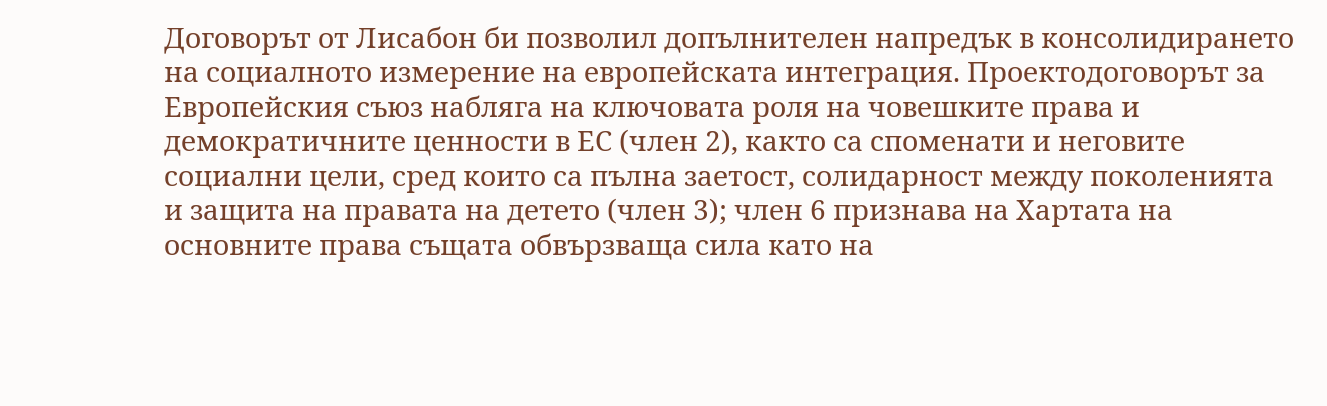Договорът от Лисабон би позволил допълнителен напредък в консолидирането на социалното измерение на европейската интеграция. Проектодоговорът за Европейския съюз набляга на ключовата роля на човешките права и демократичните ценности в ЕС (член 2), както са споменати и неговите социални цели, сред които са пълна заетост, солидарност между поколенията и защита на правата на детето (член 3); член 6 признава на Хартата на основните права същата обвързваща сила като на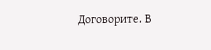Договорите. В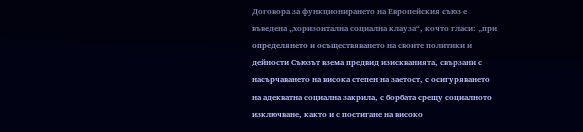Договора за функционирането на Европейския съюз е въведена „хоризонтална социална клауза“, кочто гласи: „при определянето и осъществяването на своите политики и дейности Съюзът взема предвид изискванията, свързани с насърчаването на висока степен на заетост, с осигуряването на адекватна социална закрила, с борбата срещу социалното изключване, както и с постигане на високо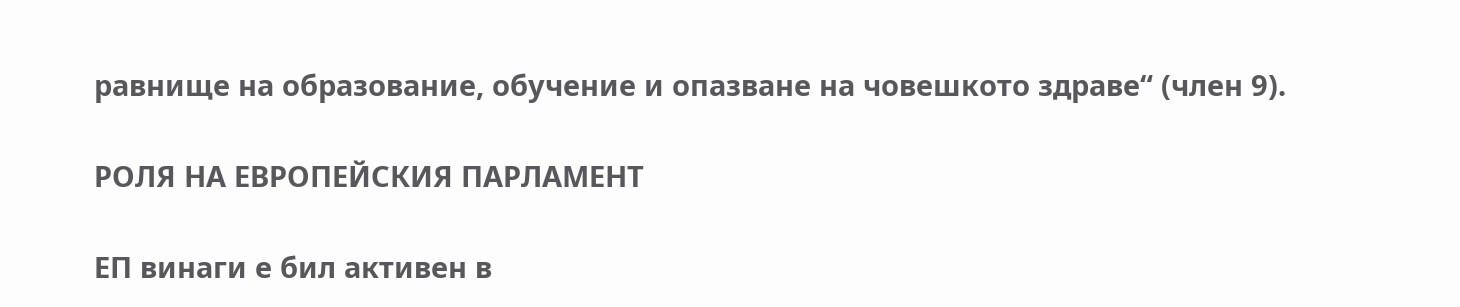равнище на образование, обучение и опазване на човешкото здраве“ (член 9).

РОЛЯ НА ЕВРОПЕЙСКИЯ ПАРЛАМЕНТ

ЕП винаги е бил активен в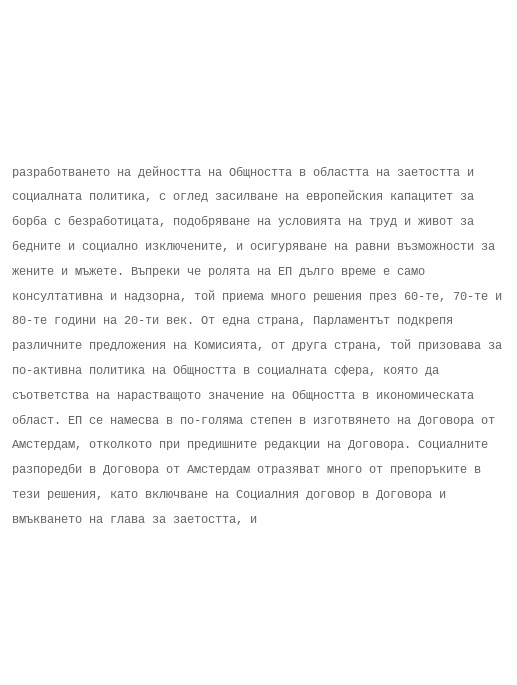разработването на дейността на Общността в областта на заетостта и социалната политика, с оглед засилване на европейския капацитет за борба с безработицата, подобряване на условията на труд и живот за бедните и социално изключените, и осигуряване на равни възможности за жените и мъжете. Въпреки че ролята на ЕП дълго време е само консултативна и надзорна, той приема много решения през 60-те, 70-те и 80-те години на 20-ти век. От една страна, Парламентът подкрепя различните предложения на Комисията, от друга страна, той призовава за по-активна политика на Общността в социалната сфера, която да съответства на нарастващото значение на Общността в икономическата област. ЕП се намесва в по-голяма степен в изготвянето на Договора от Амстердам, отколкото при предишните редакции на Договора. Социалните разпоредби в Договора от Амстердам отразяват много от препоръките в тези решения, като включване на Социалния договор в Договора и вмъкването на глава за заетостта, и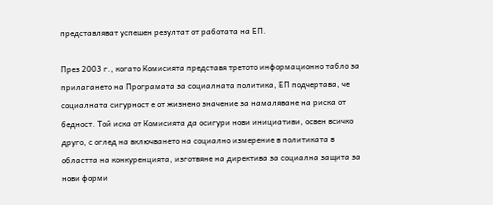представляват успешен резултат от работата на ЕП.

През 2003 г., когато Комисията представя третото информационно табло за прилагането на Програмата за социалната политика, ЕП подчертава, че социалната сигурност е от жизнено значение за намаляване на риска от бедност. Той иска от Комисията да осигури нови инициативи, освен всичко друго, с оглед на включването на социално измерение в политиката в областта на конкуренцията, изготвяне на директива за социална защита за нови форми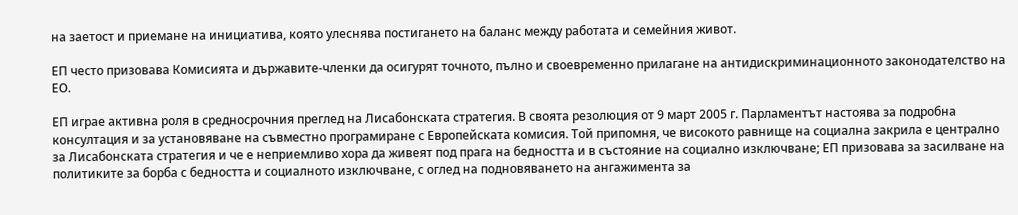на заетост и приемане на инициатива, която улеснява постигането на баланс между работата и семейния живот.

ЕП често призовава Комисията и държавите-членки да осигурят точното, пълно и своевременно прилагане на антидискриминационното законодателство на ЕО.

ЕП играе активна роля в средносрочния преглед на Лисабонската стратегия. В своята резолюция от 9 март 2005 г. Парламентът настоява за подробна консултация и за установяване на съвместно програмиране с Европейската комисия. Той припомня, че високото равнище на социална закрила е централно за Лисабонската стратегия и че е неприемливо хора да живеят под прага на бедността и в състояние на социално изключване; ЕП призовава за засилване на политиките за борба с бедността и социалното изключване, с оглед на подновяването на ангажимента за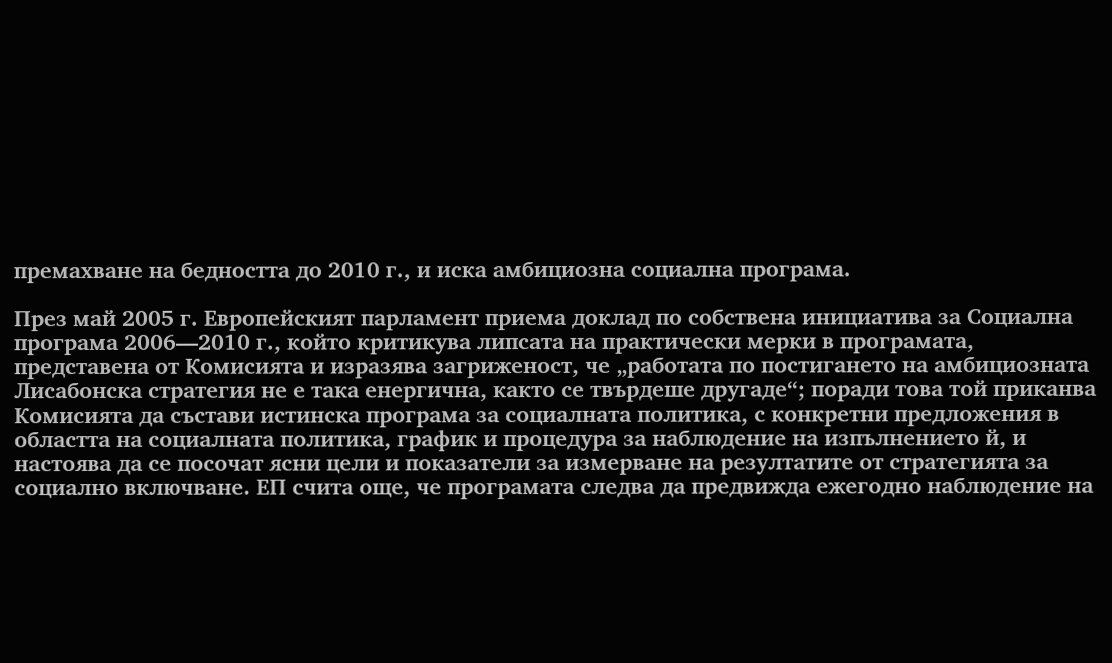премахване на бедността до 2010 г., и иска амбициозна социална програма.

През май 2005 г. Европейският парламент приема доклад по собствена инициатива за Социална програма 2006—2010 г., който критикува липсата на практически мерки в програмата, представена от Комисията и изразява загриженост, че „работата по постигането на амбициозната Лисабонска стратегия не е така енергична, както се твърдеше другаде“; поради това той приканва Комисията да състави истинска програма за социалната политика, с конкретни предложения в областта на социалната политика, график и процедура за наблюдение на изпълнението й, и настоява да се посочат ясни цели и показатели за измерване на резултатите от стратегията за социално включване. ЕП счита още, че програмата следва да предвижда ежегодно наблюдение на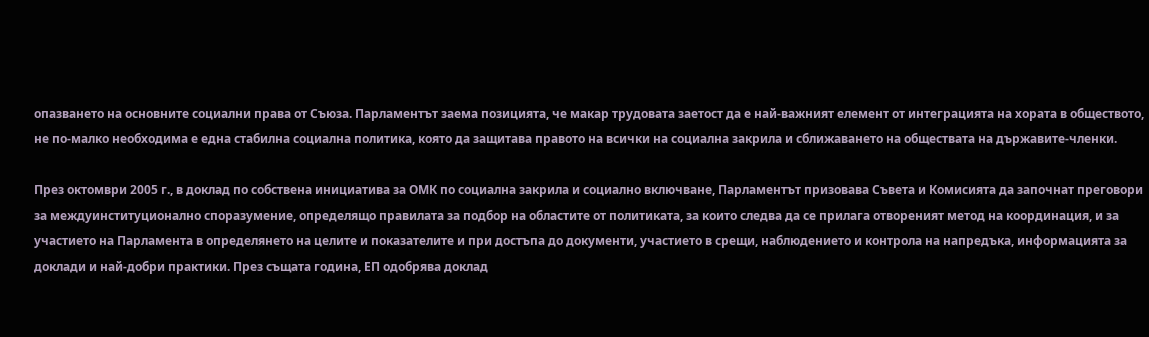опазването на основните социални права от Съюза. Парламентът заема позицията, че макар трудовата заетост да е най-важният елемент от интеграцията на хората в обществото, не по-малко необходима е една стабилна социална политика, която да защитава правото на всички на социална закрила и сближаването на обществата на държавите-членки.

През октомври 2005 г., в доклад по собствена инициатива за ОМК по социална закрила и социално включване, Парламентът призовава Съвета и Комисията да започнат преговори за междуинституционално споразумение, определящо правилата за подбор на областите от политиката, за които следва да се прилага отвореният метод на координация, и за участието на Парламента в определянето на целите и показателите и при достъпа до документи, участието в срещи, наблюдението и контрола на напредъка, информацията за доклади и най-добри практики. През същата година, ЕП одобрява доклад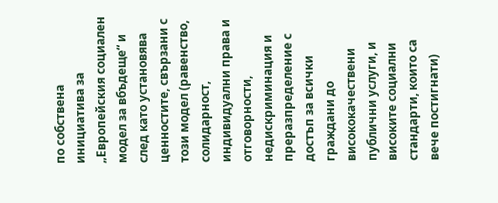по собствена инициатива за „Европейския социален модел за вбъдеще“ и след като установява ценностите, свързани с този модел (равенство, солидарност, индивидуални права и отговорности, недискриминация и преразпределение с достъп за всички граждани до висококачествени публични услуги, и високите социални стандарти, които са вече постигнати)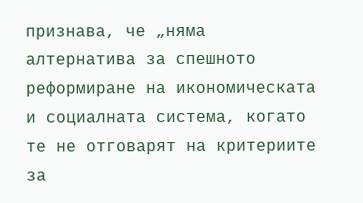признава, че „няма алтернатива за спешното реформиране на икономическата и социалната система, когато те не отговарят на критериите за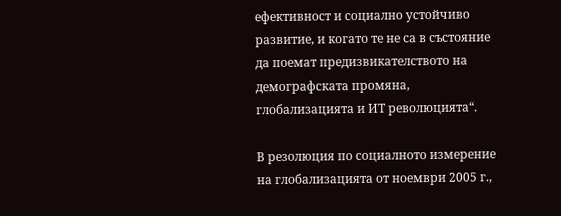ефективност и социално устойчиво развитие, и когато те не са в състояние да поемат предизвикателството на демографската промяна, глобализацията и ИТ революцията“.

В резолюция по социалното измерение на глобализацията от ноември 2005 г.,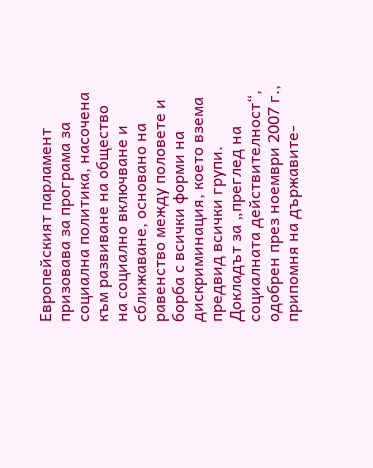Европейският парламент призовава за програма за социална политика, насочена към развиване на общество на социално включване и сближаване, основано на равенство между половете и борба с всички форми на дискриминация, което взема предвид всички групи. Докладът за „преглед на социалната действителност“, одобрен през ноември 2007 г., припомня на държавите-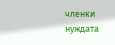членки нуждата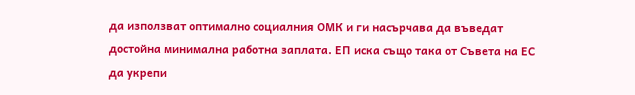да използват оптимално социалния ОМК и ги насърчава да въведат достойна минимална работна заплата. ЕП иска също така от Съвета на ЕС да укрепи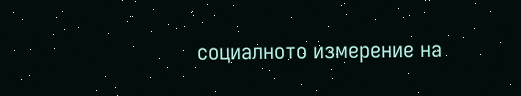социалното измерение на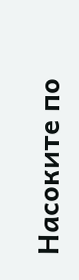Насоките по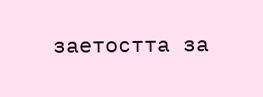заетостта за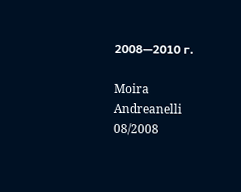2008—2010 г.

Moira Andreanelli
08/2008